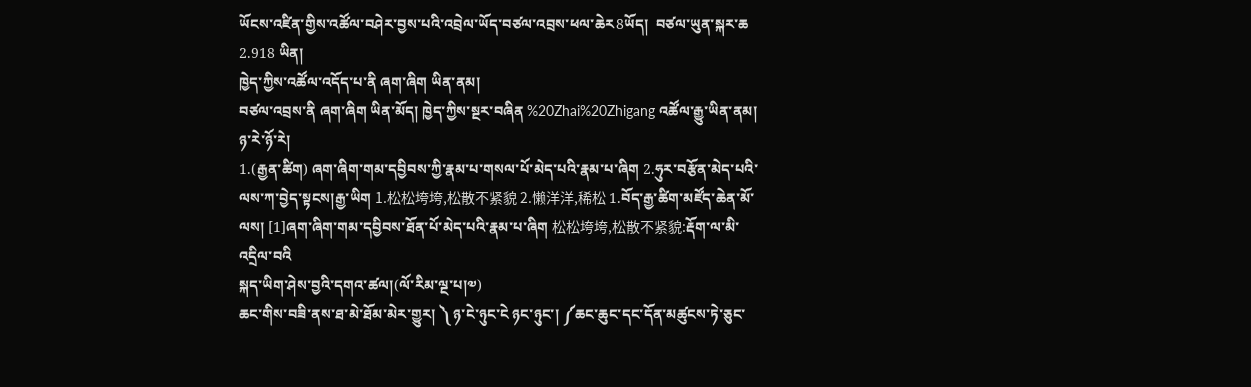ཡོངས་འཛིན་གྱིས་འཚོལ་བཤེར་བྱས་པའི་འབྲེལ་ཡོད་བཙལ་འབྲས་ཕལ་ཆེར8ཡོད།  བཙལ་ཡུན་སྐར་ཆ 2.918 ཡིན།
ཁྱེད་ཀྱིས་འཚོལ་འདོད་པ་ནི ཞག་ཞིག ཡིན་ནམ།
བཙལ་འབྲས་ནི ཞག་ཞིག ཡིན་མོད། ཁྱེད་ཀྱིས་སྔར་བཞིན %20Zhai%20Zhigang འཚོལ་རྒྱུ་ཡིན་ནམ།
ཉ་རེ་ཉོ་རེ།
1.(རྒྱན་ཚིག) ཞག་ཞིག་གམ་དབྱིབས་ཀྱི་རྣམ་པ་གསལ་པོ་མེད་པའི་རྣམ་པ་ཞིག 2.ཧུར་བརྩོན་མེད་པའི་ལས་ཀ་བྱེད་སྟངས།རྒྱ་ཡིག 1.松松垮垮,松散不紧貌 2.懒洋洋,稀松 1.བོད་རྒྱ་ཚིག་མཛོད་ཆེན་མོ་ལས། [1]ཞག་ཞིག་གམ་དབྱིབས་ཐོན་པོ་མེད་པའི་རྣམ་པ་ཞིག 松松垮垮,松散不紧貌:རྡོག་ལ་མི་འདྲིལ་བའི
སྐད་ཡིག་ཤེས་བྱའི་དགའ་ཚལ།(ལོ་རིམ་ལྔ་པ།༧)
ཆང་གིས་བཟི་ནས་ཐ་མེ་ཐོམ་མེར་གྱུར། ༽ ཉ་ངེ་ཉུང་ངེ ཉང་ཉུང་། ༼ཆང་ཆུང་དང་དོན་མཚུངས་ཏེ་ཅུང་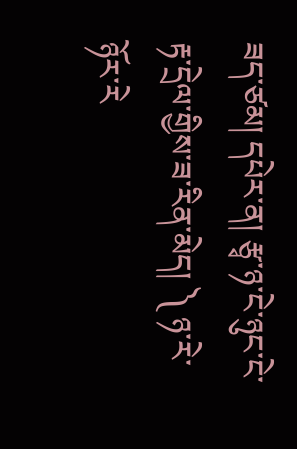ཟད་ཙམ། དཔེར་ན། རྩྭ་ཉ་ངེ་ཉུང་ངེ་རྟ་དྲེལ་གྱིས་ཟ་རིན་མེད། ༽ ཉ་རེ་ཉོར་རེ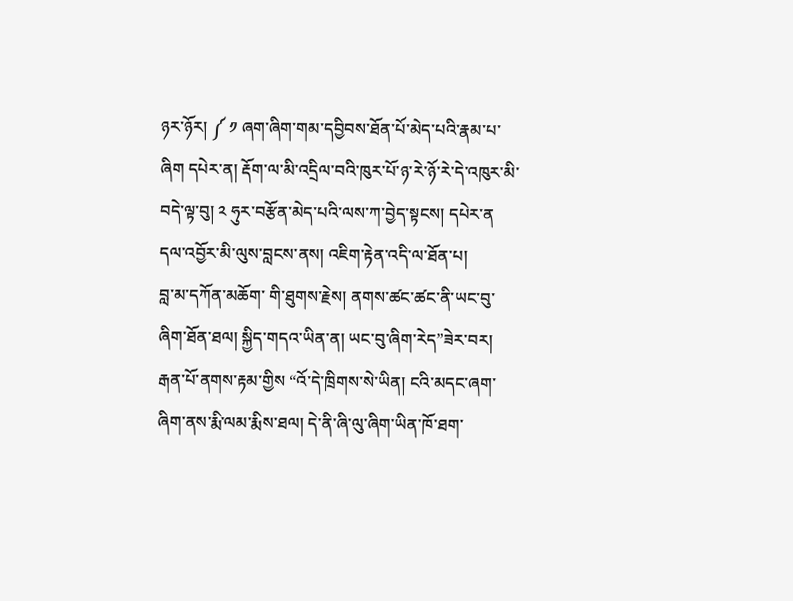ཉར་ཉོར། ༼ ༡ ཞག་ཞིག་གམ་དབྱིབས་ཐོན་པོ་མེད་པའི་རྣམ་པ་ཞིག དཔེར་ན། རྡོག་ལ་མི་འདྲིལ་བའི་ཁུར་པོ་ཉ་རེ་ཉོ་རེ་དེ་འཁུར་མི་བདེ་ལྟ་བུ། ༢ ཧུར་བརྩོན་མེད་པའི་ལས་ཀ་བྱེད་སྟངས། དཔེར་ན
དལ་འབྱོར་མི་ལུས་བླངས་ནས། འཇིག་རྟེན་འདི་ལ་ཐོན་པ།
བླ་མ་དཀོན་མཆོག་ གི་ཐུགས་རྗེས། ནགས་ཚང་ཚང་ནི་ཡང་བུ་ཞིག་ཐོན་ཐལ། སྐྱིད་གདའ་ཡིན་ན། ཡང་བུ་ཞིག་རེད”ཟེར་བར། རྒན་པོ་ནགས་རྟམ་གྱིས “འོ་དེ་ཁྲིགས་སེ་ཡིན། ངའི་མདང་ཞག་ཞིག་ནས་རྨི་ལམ་རྨིས་ཐལ། དེ་ནི་ཞི་ལུ་ཞིག་ཡིན་ཁོ་ཐག་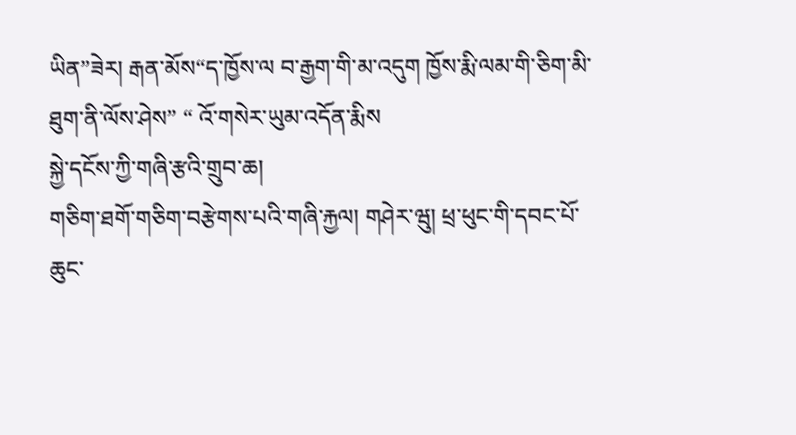ཡིན”ཟེར། རྒན་མོས“ད་ཁྱོས་ལ བ་རྒྱག་གི་མ་འདུག ཁྱོས་རྨི་ལམ་གི་ཅིག་མི་ཐུག་ནི་ལོས་ཤེས” “ འོ་གསེར་ཡུམ་འདོན་རྨིས
སྐྱེ་དངོས་ཀྱི་གཞི་རྩའི་གྲུབ་ཆ།
གཅིག་ཐགོ་གཅིག་བརྩེགས་པའི་གཞི་རྐྱལ། གཤེར་ཝུ། ཕྲ་ཕུང་གི་དབང་པོ་ཆུང་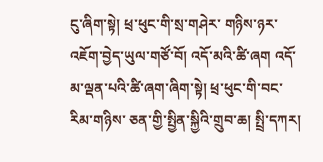ངུ་ཞིག་སྟེ། ཕྲ་ཕུང་གི་སྲ་གཤེར་ གཉིས་ཉར་འཇོག་བྱེད་ཡུལ་གཙོ་བོ། འདོ་མའི་ཚི་ཞག འདོ་མ་ལྡན་པའི་ཚི་ཞག་ཞིག་སྟེ། ཕྲ་ཕུང་གི་བང་རིམ་གཉིས་ ཅན་གྱི་སྤྱིན་སྐྱིའི་གྲུབ་ཆ། སྤྲི་དཀར།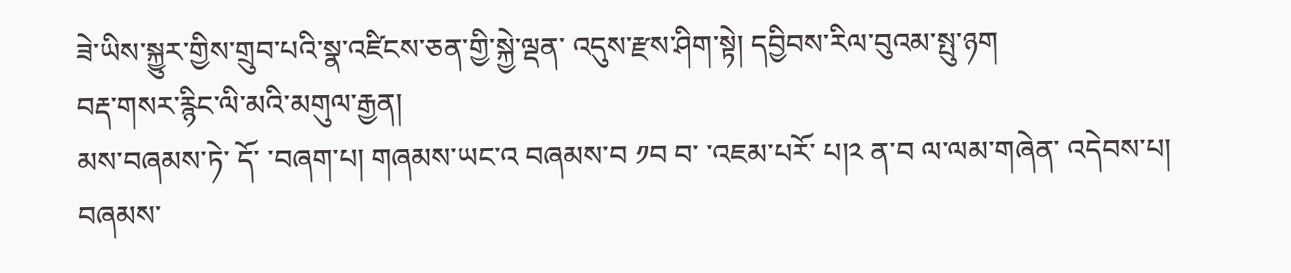ཟེ་ཡིས་སྐྱུར་གྱིས་གྲུབ་པའི་སྣ་འཛིངས་ཅན་གྱི་སྐྱེ་ལྡན་ འདུས་རྫས་ཤིག་སྟེ། དབྱིབས་རིལ་བུའམ་སྤུ་ཉག
བརྡ་གསར་རྙིང་ལི་མའི་མགུལ་རྒྱན།
མས་བཞམས་ཏེ་ དོ་ ་བཞག་པ། གཞམས་ཡང་འ བཞམས་བ ༡བ བ་ ་འཇམ་པརོ་ པ།༢ ན་བ ལ་ལམ་གཞེན་ འདེབས་པ། བཞམས་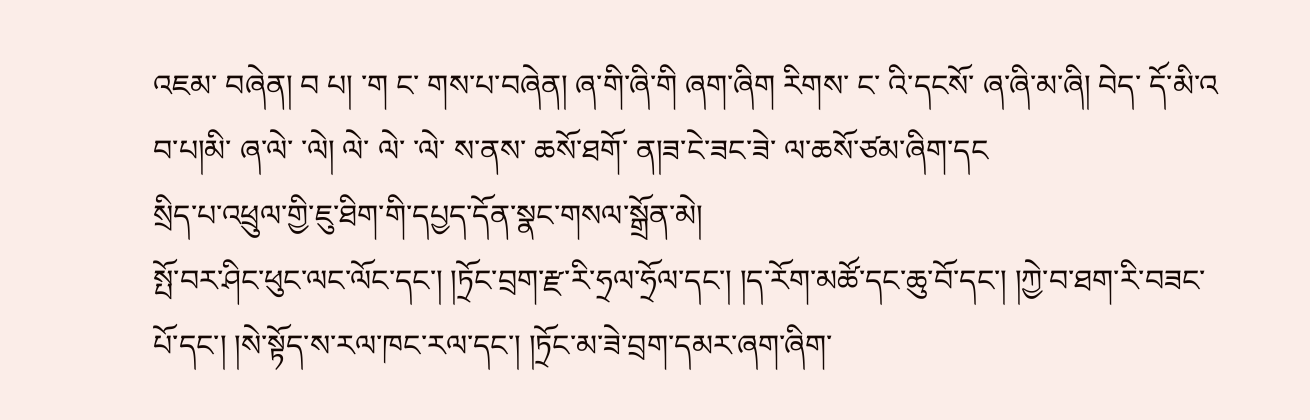འཇམ་ བཞེན། བ པ། ་ག ང་ གས་པ་བཞེན། ཞ་གི་ཞི་གི ཞག་ཞིག རིགས་ ང་ འི་དངསོ་ ཞ་ཞི་མ་ཞི། བེད་ དོ་མི་འ བ་པ།མི་ ཞ་ལེ་ ་ལེ། ལེ་ ལེ་ ་ལེ་ ས་ནས་ ཆསོ་ཐགོ་ ན།ཟ་ངེ་ཟང་ཟེ་ ལ་ཆསོ་ཙམ་ཞིག་དང
སྲིད་པ་འཕྲུལ་གྱི་ཇུ་ཐིག་གི་དཔྱད་དོན་སྣང་གསལ་སྒྲོན་མེ།
སྤོ་བར་ཤིང་ཕུང་ལང་ལོང་དང་། །ཏྲོང་བྲག་རྫ་རི་ཧྲལ་ཧྲོལ་དང་། །ད་རོག་མཚོ་དང་ཆུ་བོ་དང་། །ཀྱེ་བ་ཐག་རི་བཟང་པོ་དང་། །སེ་སྟོད་ས་རལ་ཁང་རལ་དང་། །ཏྲོང་མ་ཟེ་བྲག་དམར་ཞག་ཞིག་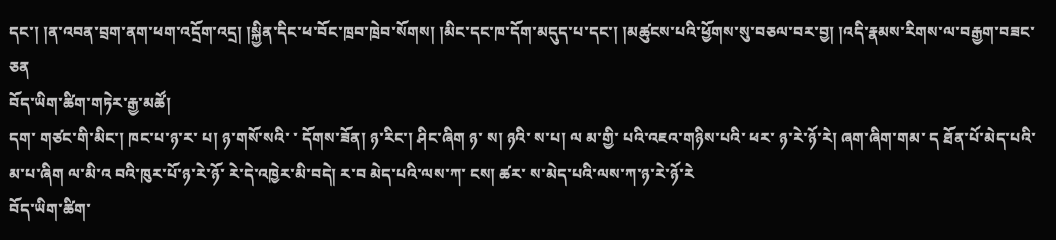དང་། །ན་འབན་བྲག་ནག་ཕག་འདྲོག་འདྲ། །སྐྱིན་དིང་ཕ་བོང་ཁྲབ་ཁྲེབ་སོགས། །མིང་དང་ཁ་དོག་མདུད་པ་དང་། །མཚུངས་པའི་ཕྱོགས་སུ་བཅལ་བར་བྱ། །འདི་རྣམས་རིགས་ལ་བརྒྱག་བཟང་ཅན
བོད་ཡིག་ཚིག་གཏེར་རྒྱ་མཚོ།
དག་ གཙང་གི་མིང་། ཁང་པ་ཉ་ར་ པ། ཉ་གསོ་སའི་ ་ དོགས་ཟོན། ཉ་རིང་། ཤིང་ཞིག ཉ་ ས། ཉའི་ ས་པ། ལ མ་གྱི་ པའི་འཇའ་གཉིས་པའི་ ཕར་ ཉ་རེ་ཉོ་རེ། ཞག་ཞིག་གམ་ ད ཐོན་པོ་མེད་པའི་ མ་པ་ཞིག ལ་མི་འ བའི་ཁུར་པོ་ཉ་རེ་ཉོ་ རེ་དེ་འཁྱེར་མི་བདེ། ར་བ མེད་པའི་ལས་ཀ་ ངས། ཚར་ ས་མེད་པའི་ལས་ཀ་ཉ་རེ་ཉོ་རེ
བོད་ཡིག་ཚིག་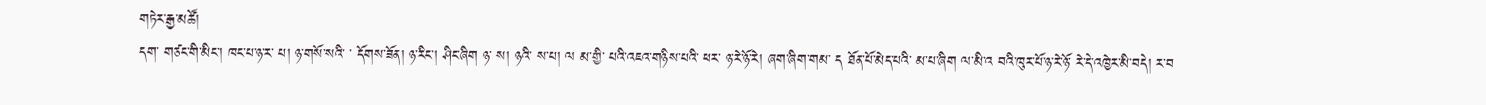གཏེར་རྒྱ་མཚོ།
དག་ གཙང་གི་མིང་། ཁང་པ་ཉ་ར་ པ། ཉ་གསོ་སའི་ ་ དོགས་ཟོན། ཉ་རིང་། ཤིང་ཞིག ཉ་ ས། ཉའི་ ས་པ། ལ མ་གྱི་ པའི་འཇའ་གཉིས་པའི་ ཕར་ ཉ་རེ་ཉོ་རེ། ཞག་ཞིག་གམ་ ད ཐོན་པོ་མེད་པའི་ མ་པ་ཞིག ལ་མི་འ བའི་ཁུར་པོ་ཉ་རེ་ཉོ་ རེ་དེ་འཁྱེར་མི་བདེ། ར་བ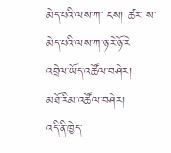མེད་པའི་ལས་ཀ་ ངས། ཚར་ ས་མེད་པའི་ལས་ཀ་ཉ་རེ་ཉོ་རེ
འབྲེལ་ཡོད་འཚོལ་བཤེར།
མཐོ་རིམ་འཚོལ་བཤེར།
འདི་ནི་ཁྱེད་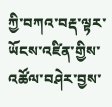ཀྱི་བཀའ་བརྡ་ལྟར་ཡོངས་འཛིན་གྱིས་འཚོལ་བཤེར་བྱས་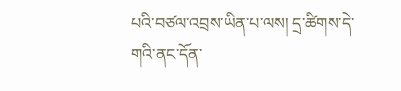པའི་བཙལ་འབྲས་ཡིན་པ་ལས། དྲ་ཚིགས་དེ་གའི་ནང་དོན་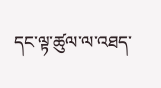དང་ལྟ་ཚུལ་ལ་འཐད་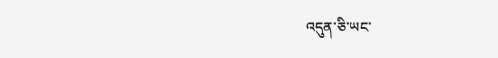འདུན་ཅི་ཡང་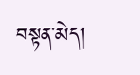བསྟན་མེད།